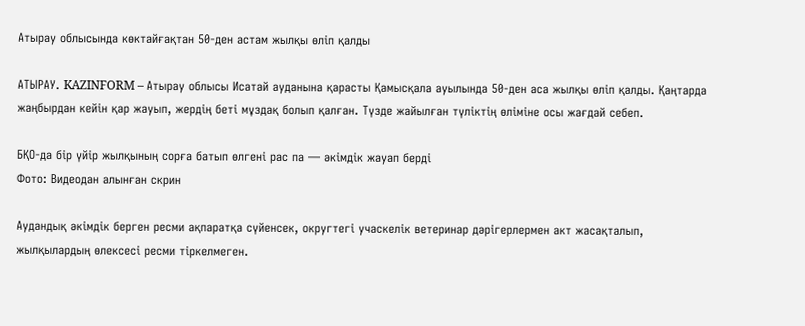Атырау облысында көктайғақтан 50-ден астам жылқы өліп қалды

АТЫРАУ. KAZINFORM – Атырау облысы Исатай ауданына қарасты Қамысқала ауылында 50-ден аса жылқы өліп қалды. Қаңтарда жаңбырдан кейін қар жауып, жердің беті мұздақ болып қалған. Түзде жайылған түліктің өліміне осы жағдай себеп.

БҚО-да бір үйір жылқының сорға батып өлгені рас па — әкімдік жауап берді
Фото: Видеодан алынған скрин

Аудандық әкімдік берген ресми ақпаратқа сүйенсек, округтегі учаскелік ветеринар дәрігерлермен акт жасақталып, жылқылардың өлексесі ресми тіркелмеген.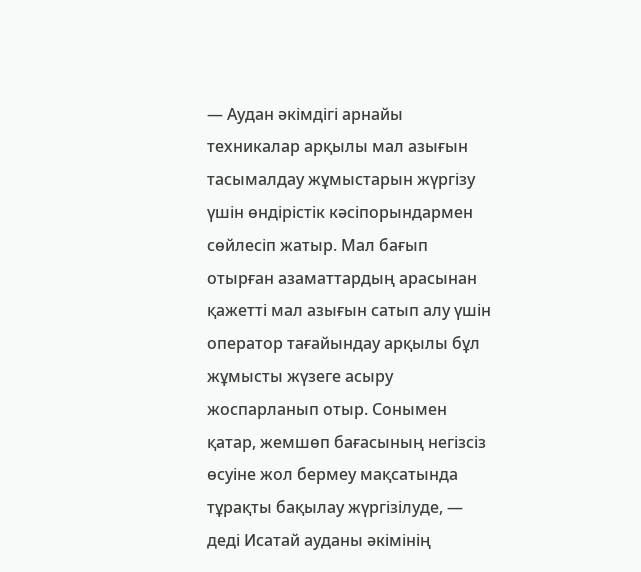— Аудан әкімдігі арнайы техникалар арқылы мал азығын тасымалдау жұмыстарын жүргізу үшін өндірістік кәсіпорындармен сөйлесіп жатыр. Мал бағып отырған азаматтардың арасынан қажетті мал азығын сатып алу үшін оператор тағайындау арқылы бұл жұмысты жүзеге асыру жоспарланып отыр. Сонымен қатар, жемшөп бағасының негізсіз өсуіне жол бермеу мақсатында тұрақты бақылау жүргізілуде, — деді Исатай ауданы әкімінің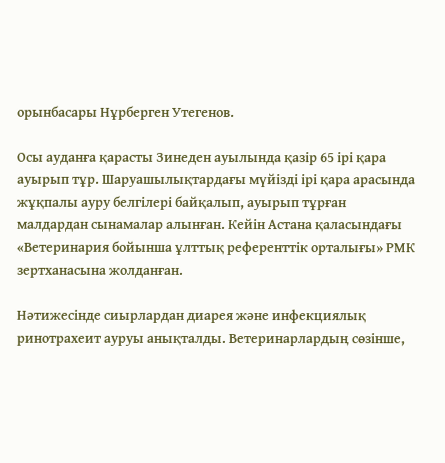орынбасары Нұрберген Утегенов.

Осы ауданға қарасты Зинеден ауылында қазір 65 ірі қара ауырып тұр. Шаруашылықтардағы мүйізді ірі қара арасында жұқпалы ауру белгілері байқалып, ауырып тұрған малдардан сынамалар алынған. Кейін Астана қаласындағы «Ветеринария бойынша ұлттық референттік орталығы» РМК зертханасына жолданған.

Нәтижесінде сиырлардан диарея және инфекциялық ринотрахеит ауруы анықталды. Ветеринарлардың сөзінше,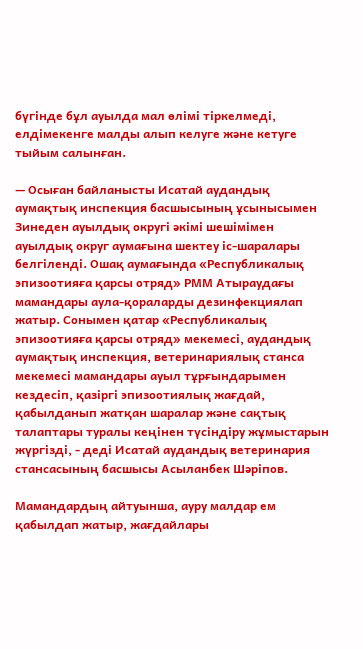бүгінде бұл ауылда мал өлімі тіркелмеді, елдімекенге малды алып келуге және кетуге тыйым салынған.

— Осыған байланысты Исатай аудандық аумақтық инспекция басшысының ұсынысымен Зинеден ауылдық округі әкімі шешімімен ауылдық округ аумағына шектеу іс-шаралары белгіленді. Ошақ аумағында «Республикалық эпизоотияға қарсы отряд» РММ Атыраудағы мамандары аула-қораларды дезинфекциялап жатыр. Сонымен қатар «Республикалық эпизоотияға қарсы отряд» мекемесі, аудандық аумақтық инспекция, ветеринариялық станса мекемесі мамандары ауыл тұрғындарымен кездесіп, қазіргі эпизоотиялық жағдай, қабылданып жатқан шаралар және сақтық талаптары туралы кеңінен түсіндіру жұмыстарын жүргізді, - деді Исатай аудандық ветеринария стансасының басшысы Асыланбек Шәріпов.

Мамандардың айтуынша, ауру малдар ем қабылдап жатыр, жағдайлары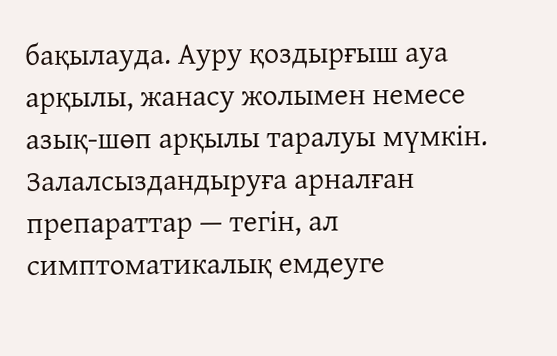бақылауда. Ауру қоздырғыш ауа арқылы, жанасу жолымен немесе азық-шөп арқылы таралуы мүмкін. Залалсыздандыруға арналған препараттар — тегін, ал симптоматикалық емдеуге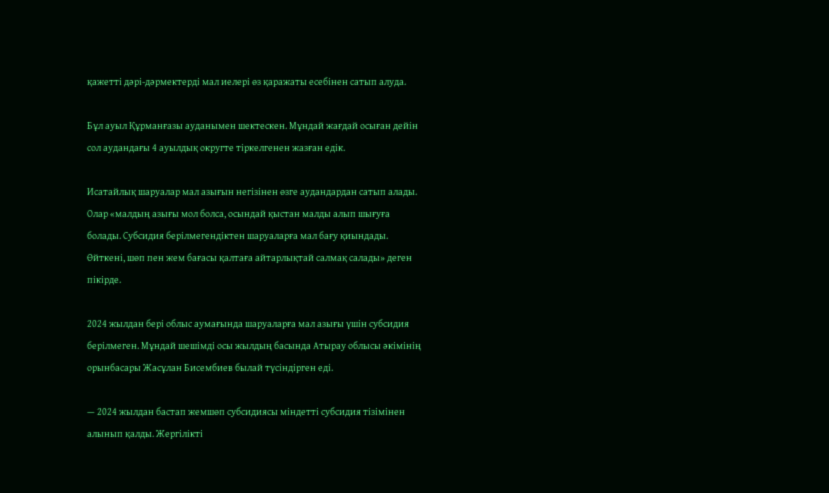қажетті дәрі-дәрмектерді мал иелері өз қаражаты есебінен сатып алуда.

Бұл ауыл Құрманғазы ауданымен шектескен. Мұндай жағдай осыған дейін сол аудандағы 4 ауылдық округте тіркелгенен жазған едік.

Исатайлық шаруалар мал азығын негізінен өзге аудандардан сатып алады. Олар «малдың азығы мол болса, осындай қыстан малды алып шығуға болады. Субсидия берілмегендіктен шаруаларға мал бағу қиындады. Өйткені, шөп пен жем бағасы қалтаға айтарлықтай салмақ салады» деген пікірде.

2024 жылдан бері облыс аумағында шаруаларға мал азығы үшін субсидия берілмеген. Мұндай шешімді осы жылдың басында Атырау облысы әкімінің орынбасары Жасұлан Бисембиев былай түсіндірген еді.

— 2024 жылдан бастап жемшөп субсидиясы міндетті субсидия тізімінен алынып қалды. Жергілікті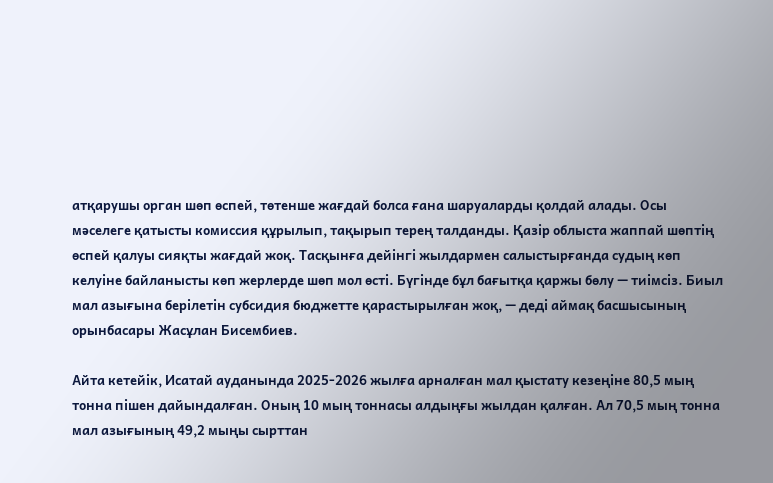атқарушы орган шөп өспей, төтенше жағдай болса ғана шаруаларды қолдай алады. Осы мәселеге қатысты комиссия құрылып, тақырып терең талданды. Қазір облыста жаппай шөптің өспей қалуы сияқты жағдай жоқ. Тасқынға дейінгі жылдармен салыстырғанда судың көп келуіне байланысты көп жерлерде шөп мол өсті. Бүгінде бұл бағытқа қаржы бөлу — тиімсіз. Биыл мал азығына берілетін субсидия бюджетте қарастырылған жоқ, — деді аймақ басшысының орынбасары Жасұлан Бисембиев.

Айта кетейік, Исатай ауданында 2025-2026 жылға арналған мал қыстату кезеңіне 80,5 мың тонна пішен дайындалған. Оның 10 мың тоннасы алдыңғы жылдан қалған. Ал 70,5 мың тонна мал азығының 49,2 мыңы сырттан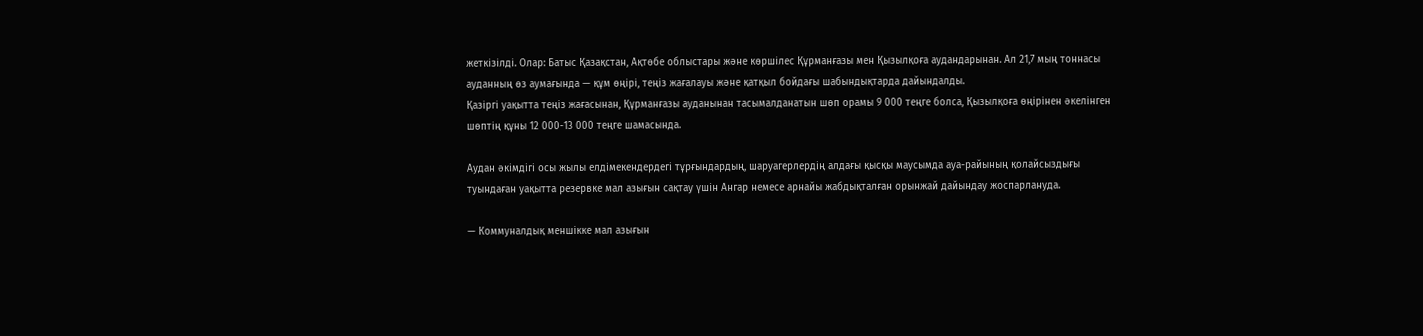жеткізілді. Олар: Батыс Қазақстан, Ақтөбе облыстары және көршілес Құрманғазы мен Қызылқоға аудандарынан. Ал 21,7 мың тоннасы ауданның өз аумағында — құм өңірі, теңіз жағалауы және қатқыл бойдағы шабындықтарда дайындалды.
Қазіргі уақытта теңіз жағасынан, Құрманғазы ауданынан тасымалданатын шөп орамы 9 000 теңге болса, Қызылқоға өңірінен әкелінген шөптің құны 12 000-13 000 теңге шамасында.

Аудан әкімдігі осы жылы елдімекендердегі тұрғындардың, шаруагерлердің алдағы қысқы маусымда ауа-райының қолайсыздығы туындаған уақытта резервке мал азығын сақтау үшін Ангар немесе арнайы жабдықталған орынжай дайындау жоспарлануда.

— Коммуналдық меншікке мал азығын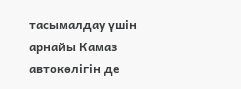тасымалдау үшін арнайы Камаз автокөлігін де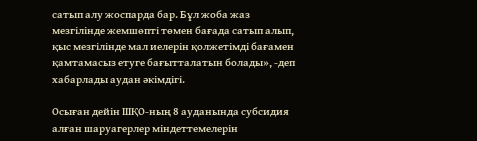сатып алу жоспарда бар. Бұл жоба жаз мезгілінде жемшөпті төмен бағада сатып алып, қыс мезгілінде мал иелерін қолжетімді бағамен қамтамасыз етуге бағытталатын болады», -деп хабарлады аудан әкімдігі.

Осыған дейін ШҚО-ның 8 ауданында субсидия алған шаруагерлер міндеттемелерін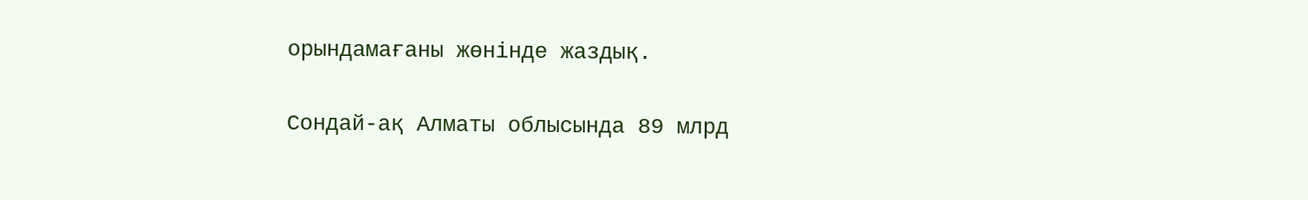орындамағаны жөнінде жаздық.

Сондай-ақ Алматы облысында 89 млрд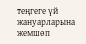теңгеге үй жануарларына жемшөп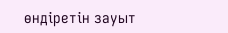өндіретін зауыт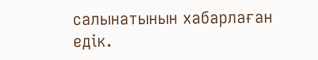салынатынын хабарлаған едік.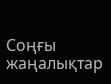Соңғы жаңалықтар